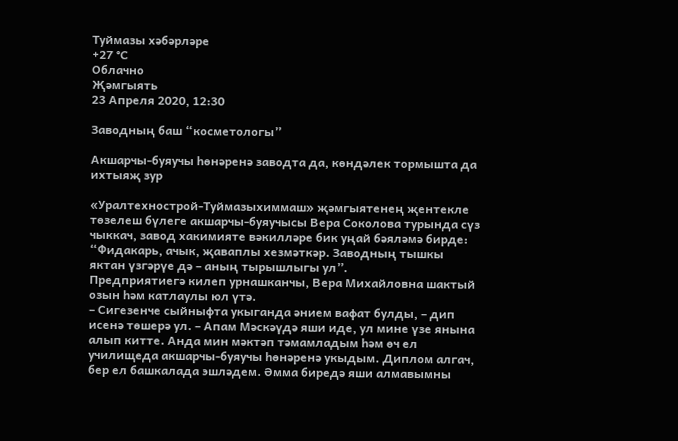Туймазы хәбәрләре
+27 °С
Облачно
Җәмгыять
23 Апреля 2020, 12:30

Заводның баш “косметологы”

Акшарчы-буяучы һөнәренә заводта да, көндәлек тормышта да ихтыяҗ зур

«Уралтехнострой-Туймазыхиммаш» җәмгыятенең җентекле төзелеш бүлеге акшарчы-буяучысы Вера Соколова турында сүз чыккач, завод хакимияте вәкилләре бик уңай бәяләмә бирде: “Фидакарь, ачык, җаваплы хезмәткәр. Заводның тышкы яктан үзгәрүе дә – аның тырышлыгы ул”.
Предприятиегә килеп урнашканчы, Вера Михайловна шактый озын һәм катлаулы юл үтә.
– Сигезенче сыйныфта укыганда әнием вафат булды, – дип исенә төшерә ул. – Апам Мәскәүдә яши иде, ул мине үзе янына алып китте. Анда мин мәктәп тәмамладым һәм өч ел училищеда акшарчы-буяучы һөнәренә укыдым. Диплом алгач, бер ел башкалада эшләдем. Әмма биредә яши алмавымны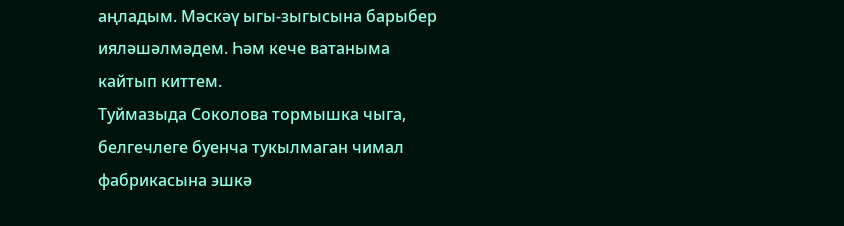аңладым. Мәскәү ыгы-зыгысына барыбер ияләшәлмәдем. Һәм кече ватаныма кайтып киттем.
Туймазыда Соколова тормышка чыга, белгечлеге буенча тукылмаган чимал фабрикасына эшкә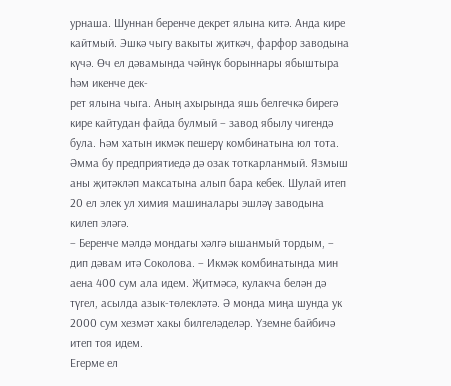урнаша. Шуннан беренче декрет ялына китә. Анда кире кайтмый. Эшкә чыгу вакыты җиткәч, фарфор заводына күчә. Өч ел дәвамында чәйнүк борыннары ябыштыра һәм икенче дек-
рет ялына чыга. Аның ахырында яшь белгечкә бирегә кире кайтудан файда булмый – завод ябылу чигендә була. Һәм хатын икмәк пешерү комбинатына юл тота. Әмма бу предприятиедә дә озак тоткарланмый. Язмыш аны җитәкләп максатына алып бара кебек. Шулай итеп 20 ел элек ул химия машиналары эшләү заводына килеп эләгә.
– Беренче мәлдә мондагы хәлгә ышанмый тордым, –
дип дәвам итә Соколова. – Икмәк комбинатында мин аена 400 сум ала идем. Җитмәсә, кулакча белән дә түгел, асылда азык-төлекләтә. Ә монда миңа шунда ук 2000 сум хезмәт хакы билгеләделәр. Үземне байбичә итеп тоя идем.
Егерме ел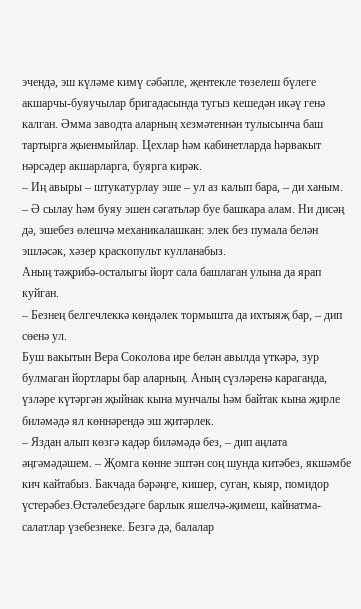эчендә, эш күләме кимү сәбәпле, җентекле төзелеш бүлеге акшарчы-буяучылар бригадасында тугыз кешедән икәү генә калган. Әмма заводта аларның хезмәтеннән тулысынча баш тартырга җыенмыйлар. Цехлар һәм кабинетларда һәрвакыт нәрсәдер акшарларга, буярга кирәк.
– Иң авыры – штукатурлау эше – ул аз калып бара, – ди ханым. – Ә сылау һәм буяу эшен сәгатьләр буе башкара алам. Ни дисәң дә, эшебез өлешчә механикалашкан: элек без пумала белән эшләсәк, хәзер краскопульт кулланабыз.
Аның тәҗрибә-осталыгы йорт сала башлаган улына да ярап куйган.
– Безнең белгечлеккә көндәлек тормышта да ихтыяҗ бар, – дип сөенә ул.
Буш вакытын Вера Соколова ире белән авылда үткәрә, зур булмаган йортлары бар аларның. Аның сүзләренә караганда, үзләре күтәргән җыйнак кына мунчалы һәм байтак кына җирле биләмәдә ял көннәрендә эш җитәрлек.
– Яздан алып көзгә кадәр биләмәдә без, – дип аңлата әңгәмәдәшем. – Җомга көнне эштән соң шунда китәбез, якшәмбе кич кайтабыз. Бакчада бәрәңге, кишер, суган, кыяр, помидор үстерәбез.Өстәлебездәге барлык яшелчә-җимеш, кайнатма-салатлар үзебезнеке. Безгә дә, балалар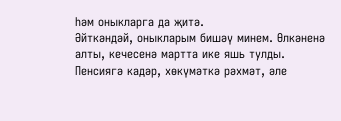һәм оныкларга да җитә.
Әйткәндәй, оныкларым бишәү минем. Өлкәненә алты, кечесенә мартта ике яшь тулды.
Пенсиягә кадәр, хөкүмәткә рәхмәт, әле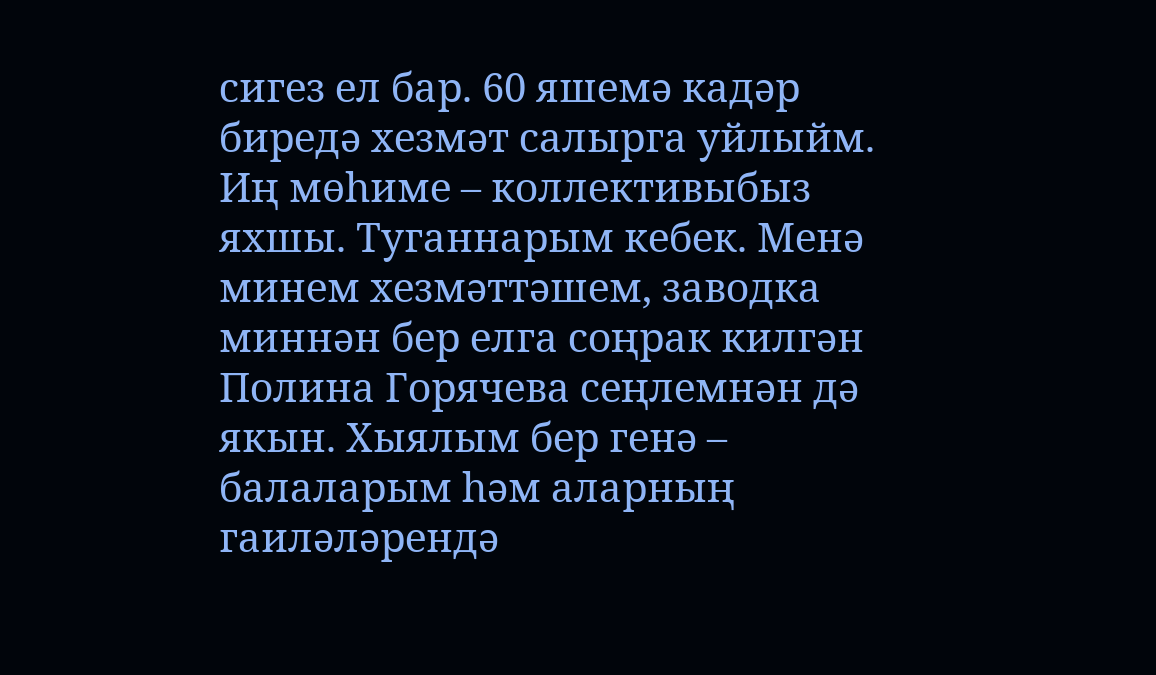сигез ел бар. 60 яшемә кадәр биредә хезмәт салырга уйлыйм. Иң мөһиме – коллективыбыз яхшы. Туганнарым кебек. Менә минем хезмәттәшем, заводка миннән бер елга соңрак килгән Полина Горячева сеңлемнән дә якын. Хыялым бер генә – балаларым һәм аларның гаиләләрендә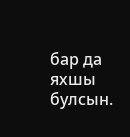бар да яхшы булсын.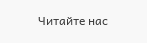Читайте нас